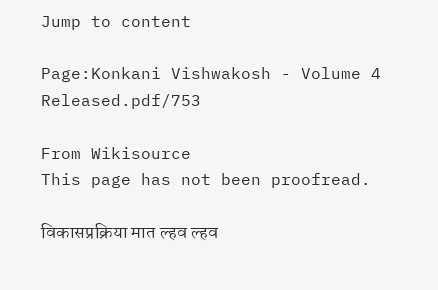Jump to content

Page:Konkani Vishwakosh - Volume 4 Released.pdf/753

From Wikisource
This page has not been proofread.

विकासप्रक्रिया मात ल्हव ल्हव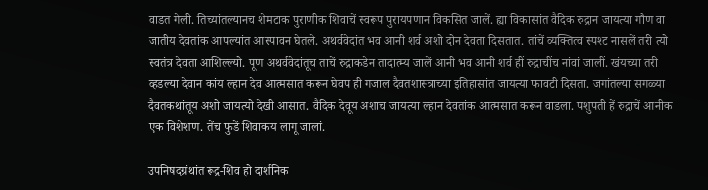वाडत गेली. तिच्यांतल्यानच शेमटाक पुराणीक शिवाचें स्वरूप पुरायपणान विकसित जालें. ह्या विकासांत वैदिक रुद्रान जायत्या गौण वा जातीय देवतांक आपल्यांत आस्पावन घेतले. अथर्ववेदांत भव आनी शर्व अशो दोन देवता दिसतात. तांचें व्यक्तित्व स्पश्ट नासलें तरी त्यो स्वतंत्र देवता आशिल्ल्यो. पूण अथर्ववेदांतूच ताचें रुद्राकडेन तादात्म्य जालें आनी भव आनी शर्व हीं रुद्राचींच नांवां जालीं. खंयच्या तरी व्हडल्या देवान कांय ल्हान देव आत्मसात करून घेवप ही गजाल दैवतशास्त्राच्या इतिहासांत जायत्या फावटी दिसता. जगांतल्या सगळ्या दैवतकथांतूय अशो जायत्यो देखी आसात. वैदिक देवूय अशाच जायत्या ल्हान देवतांक आत्मसात करून वाडला. पशुपती हें रुद्राचें आनीक एक विशेशण. तेंच फुडें शिवाकय लागू जालां.

उपनिषदग्रंथांत रूद्र-शिव हो दार्शनिक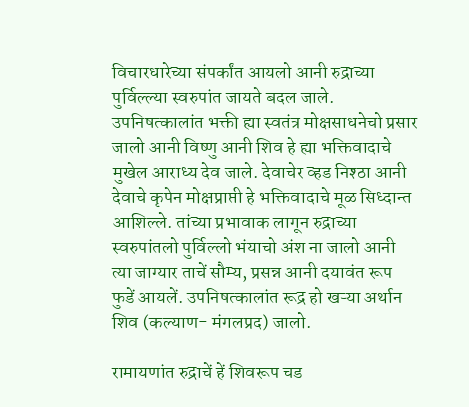विचारधारेच्या संपर्कांत आयलो आनी रुद्राच्या पुर्विल्ल्या स्वरुपांत जायते बदल जाले. उपनिषत्कालांत भक्ती ह्या स्वतंत्र मोक्षसाधनेचो प्रसार जालो आनी विष्णु आनी शिव हे ह्या भक्तिवादाचे मुखेल आराध्य देव जाले. देवाचेर व्हड निश्ठा आनी देवाचे कृपेन मोक्षप्राप्ती हे भक्तिवादाचे मूळ सिध्दान्त आशिल्ले. तांच्या प्रभावाक लागून रुद्राच्या स्वरुपांतलो पुर्विल्लो भंयाचो अंश ना जालो आनी त्या जाग्यार ताचें सौम्य, प्रसन्न आनी दयावंत रूप फुडें आयलें. उपनिषत्कालांत रूद्र हो खऱ्या अर्थान शिव (कल्याण- मंगलप्रद) जालो.

रामायणांत रुद्राचें हें शिवरूप चड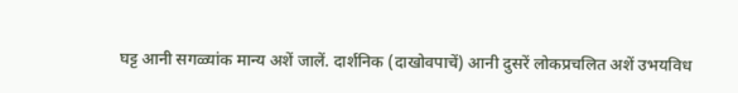घट्ट आनी सगळ्यांक मान्य अशें जालें. दार्शनिक (दाखोवपाचें) आनी दुसरें लोकप्रचलित अशें उभयविध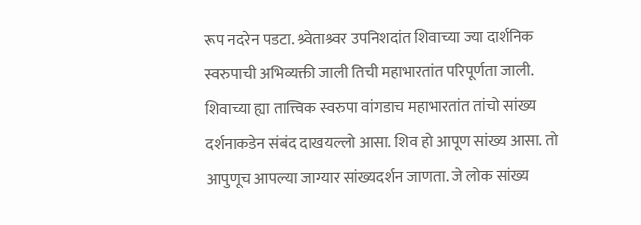रूप नदरेन पडटा. श्र्वेताश्र्वर उपनिशदांत शिवाच्या ज्या दार्शनिक स्वरुपाची अभिव्यक्ती जाली तिची महाभारतांत परिपूर्णता जाली. शिवाच्या ह्या तात्त्विक स्वरुपा वांगडाच महाभारतांत तांचो सांख्य दर्शनाकडेन संबंद दाखयल्लो आसा. शिव हो आपूण सांख्य आसा. तो आपुणूच आपल्या जाग्यार सांख्यदर्शन जाणता. जे लोक सांख्य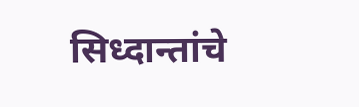सिध्दान्तांचे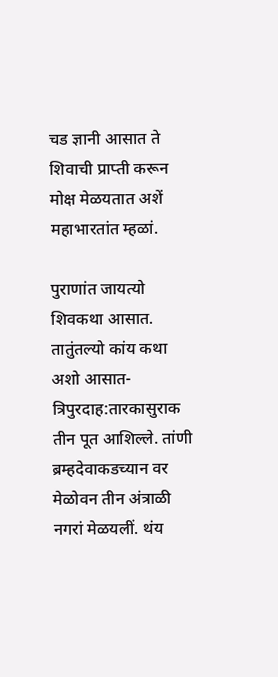चड ज्ञानी आसात ते शिवाची प्राप्ती करून मोक्ष मेळयतात अशें महाभारतांत म्हळां.

पुराणांत जायत्यो शिवकथा आसात. तातुंतल्यो कांय कथा अशो आसात- त्रिपुरदाह:तारकासुराक तीन पूत आशिल्ले. तांणी ब्रम्हदेवाकडच्यान वर मेळोवन तीन अंत्राळी नगरां मेळयलीं. थंय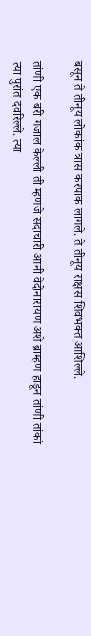बसून ते तीनूय लोकांक त्रास करपाक लागले. ते तीनूय राक्षस शिवभक्त आशिल्ले.

तांणी एक बरी गजाल केल्ली ती म्हणजे सदाचारी आनी वेदोनारायण अशे ब्राम्हण हाडून तांणी तांकां त्या पुरांत दवरिल्ले. त्या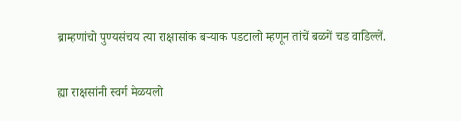ब्राम्हणांचो पुण्यसंचय त्या राक्षासांक बऱ्याक पडटालो म्हणून तांचें बळगें चड वाडिल्लें.

ह्या राक्षसांनी स्वर्ग मेळयलो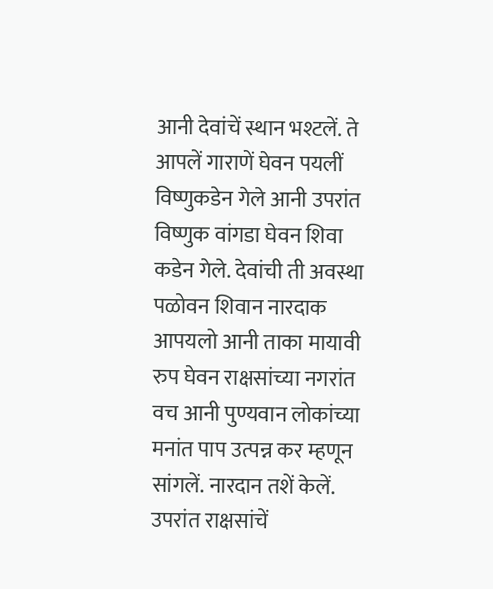आनी देवांचें स्थान भश्टलें. ते आपलें गाराणें घेवन पयलीं विष्णुकडेन गेले आनी उपरांत विष्णुक वांगडा घेवन शिवा कडेन गेले. देवांची ती अवस्था पळोवन शिवान नारदाक आपयलो आनी ताका मायावी रुप घेवन राक्षसांच्या नगरांत वच आनी पुण्यवान लोकांच्या मनांत पाप उत्पन्न कर म्हणून सांगलें. नारदान तशें केलें. उपरांत राक्षसांचें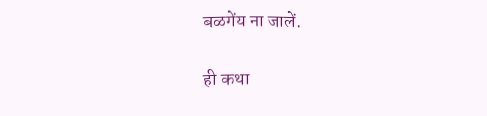बळगेंय ना जालें.

ही कथा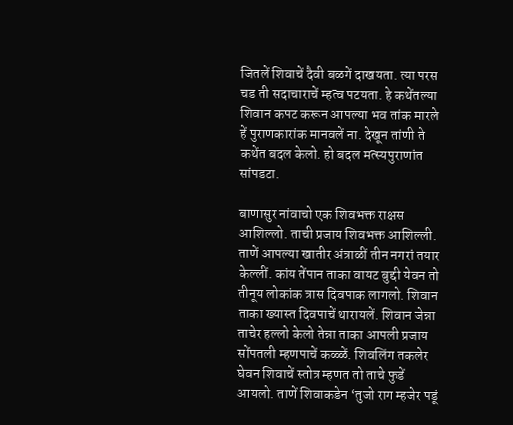जितलें शिवाचें दैवी बळगें दाखयता. त्या परस चड ती सदाचाराचें म्हत्व पटयता. हे कथेंतल्या शिवान कपट करून आपल्या भव तांक मारले हें पुराणकारांक मानवलें ना. देखून तांणी ते कथेंत बदल केलो. हो बदल मत्स्यपुराणांत सांपडटा.

बाणासुर नांवाचो एक शिवभक्त राक्षस आशिल्लो. ताची प्रजाय शिवभक्त आशिल्ली. ताणें आपल्या खातीर अंत्राळीं तीन नगरां तयार केल्लीं. कांय तेंपान ताका वायट बुद्दी येवन तो तीनूय लोकांक त्रास दिवपाक लागलो. शिवान ताका ख्यास्त दिवपाचें थारायलें. शिवान जेन्ना ताचेर हल्लो केलो तेन्ना ताका आपली प्रजाय सोंपतली म्हणपाचें कळ्ळें. शिवलिंग तकलेर घेवन शिवाचें स्तोत्र म्हणत तो ताचे फुडें आयलो. ताणें शिवाकडेन ‘तुजो राग म्हजेर पडूं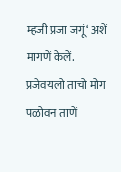म्हजी प्रजा जगूं‘ अशें मागणें केलें. प्रजेवयलो ताचो मोग पळोवन ताणें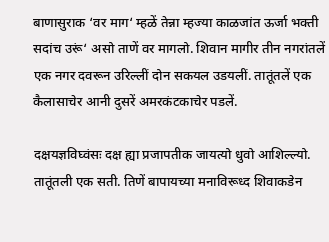बाणासुराक ‘वर माग‘ म्हळें तेन्ना म्हज्या काळजांत ऊर्जा भक्ती सदांच उरूं‘ असो ताणें वर मागलो. शिवान मागीर तीन नगरांतलें एक नगर दवरून उरिल्लीं दोन सकयल उडयलीं. तातूंतलें एक कैलासाचेर आनी दुसरें अमरकंटकाचेर पडलें.

दक्षयज्ञविघ्वंसः दक्ष ह्या प्रजापतीक जायत्यो धुवो आशिल्ल्यो. तातूंतली एक सती. तिणें बापायच्या मनाविरूध्द शिवाकडेन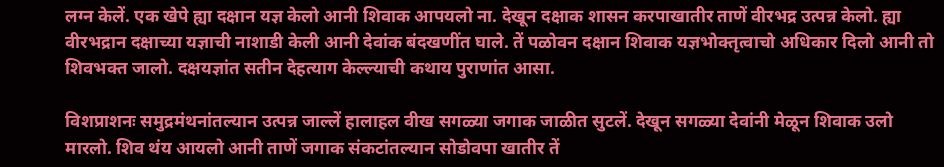लग्न केलें. एक खेपे ह्या दक्षान यज्ञ केलो आनी शिवाक आपयलो ना. देखून दक्षाक शासन करपाखातीर ताणें वीरभद्र उत्पन्न केलो. ह्या वीरभद्रान दक्षाच्या यज्ञाची नाशाडी केली आनी देवांक बंदखणींत घाले. तें पळोवन दक्षान शिवाक यज्ञभोक्तृत्वाचो अधिकार दिलो आनी तो शिवभक्त जालो. दक्षयज्ञांत सतीन देहत्याग केल्ल्याची कथाय पुराणांत आसा.

विशप्राशनः समुद्रमंथनांतल्यान उत्पन्न जाल्लें हालाहल वीख सगळ्या जगाक जाळीत सुटलें. देखून सगळ्या देवांनी मेळून शिवाक उलो मारलो. शिव थंय आयलो आनी ताणें जगाक संकटांतल्यान सोडोवपा खातीर तें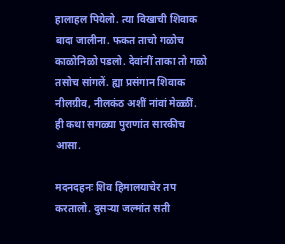हालाहल पियेलो. त्या विखाची शिवाक बादा जालीना. फकत ताचो गळोच काळोनिळो पडलो. देवांनीं ताका तो गळो तसोच सांगलें. ह्या प्रसंगान शिवाक नीलग्रीव, नीलकंठ अशीं नांवां मेळ्ळीं. ही कथा सगळ्या पुराणांत सारकीच आसा.

मदनदहनः शिव हिमालयाचेर तप करतालो. दुसऱ्या जल्मांत सती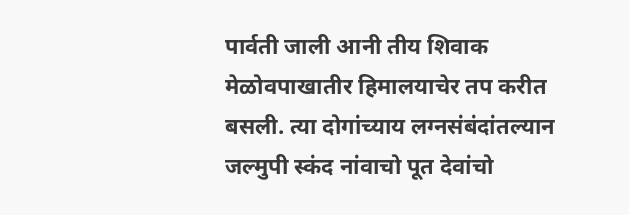पार्वती जाली आनी तीय शिवाक मेळोवपाखातीर हिमालयाचेर तप करीत बसली. त्या दोगांच्याय लग्नसंबंदांतल्यान जल्मुपी स्कंद नांवाचो पूत देवांचो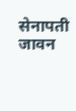सेनापती जावन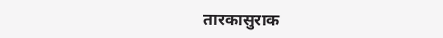तारकासुराक